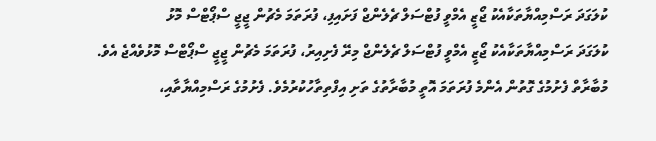ކުލަގަދަ ރަސްމިއްޔާތަކާއެކު ޖޯޒީ އެމްވީ ފުޓްސަލް ޗެލެންޖް ފަށައިފި، ފުރަތަމަ މެޗުން ޖީޖީ ސްޕޯޓްސް މޮޅު
ކުލަގަދަ ރަސްމިއްޔާތަކާއެކު ޖޯޒީ އެމްވީ ފުޓްސަލް ޗެލެންޖް މިރޭ ފެށިއިރު، ފުރަތަމަ މެޗުން ޖީޖީ ސްޕޯޓްސް މޮޅުވެއްޖެ އެވެ.
މުބާރާތް ފެށުމުގެ ގޮތުން އެންމެ ފުރަތަމަ އޮތީ މުބާރާތުގެ ތަށި އިފްތިތާހުކުރުމެވެ. ފެށުމުގެ ރަސްމިއްޔާތާއި،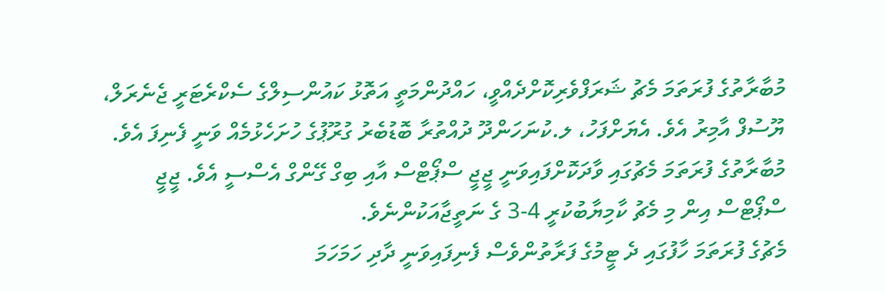މުބާރާތުގެ ފުރަތަމަ މެޗު ޝަރަފްވެރިކޮށްދެއްވީ، ހައްދުންމަތީ އަތޮޅު ކައުންސިލްގެ ސެކްރެޓަރީ ޖެނެރަލް، ޔޫސުފް އާމިރު އެވެ. އެޔަށްފަހު، ލ.ކުނަހަންދޫ ދުއްތުރާ ބޮޑުބެރު ގުރޫޕުގެ ހުށަހެޅުމެއް ވަނީ ފެނިފަ އެވެ.
މުބާރާތުގެ ފުރަތަމަ މެޗުގައި ވާދަކޮށްފައިވަނީ ޖީޖީ ސްޕޯޓްސް އާއި ބިގް ގޭންގް އެސްސީ އެވެ. ޖީޖީ ސްޕޯޓްސް އިން މި މެޗު ކާމިޔާބުކުރީ 4-3 ގެ ނަތީޖާއަކުންނެވެ.
މެޗުގެ ފުރަތަމަ ހާފުގައި ދެ ޓީމުގެ ފަރާތުންވެސް ފެނިފައިވަނީ ދާދި ހަމަހަމަ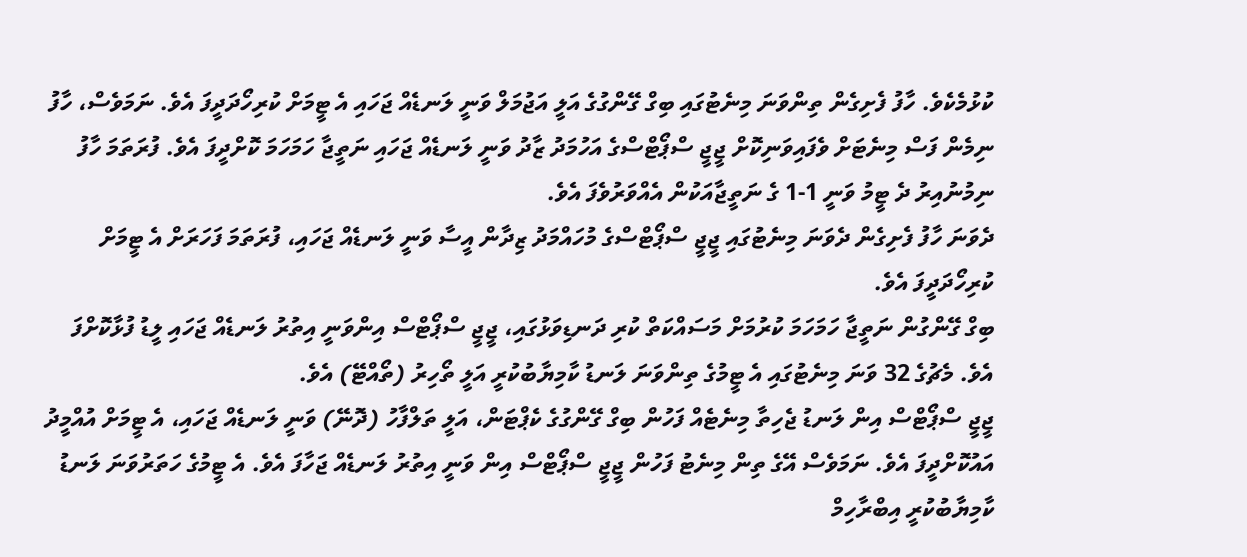ކުޅުމެކެވެ. ހާފު ފެށިގެން ތިންވަނަ މިނެޓުގައި ބިގް ގޭންގުގެ އަލީ އަޖުމަލް ވަނީ ލަނޑެއް ޖަހައި އެ ޓީމަށް ކުރިހޯދަދީފަ އެވެ. ނަމަވެސް، ހާފު ނިމެން ފަސް މިނެޓަށް ވެފައިވަނިކޮށް ޖީޖީ ސްޕޯޓްސްގެ އަހުމަދު ޒާދު ވަނީ ލަނޑެއް ޖަހައި ނަތީޖާ ހަމަހަމަ ކޮށްދީފަ އެވެ. ފުރަތަމަ ހާފު ނިމުނުއިރު ދެ ޓީމު ވަނީ 1-1 ގެ ނަތީޖާއަކުން އެއްވަރުވެފަ އެވެ.
ދެވަނަ ހާފު ފެށިގެން ދެވަނަ މިނެޓުގައި ޖީޖީ ސްޕޯޓްސްގެ މުހައްމަދު ޒިދާން އީސާ ވަނީ ލަނޑެއް ޖަހައި، ފުރަތަމަ ފަހަރަށް އެ ޓީމަށް ކުރިހޯދަދީފަ އެވެ.
ބިގް ގޭންގުން ނަތީޖާ ހަމަހަމަ ކުރުމަށް މަސައްކަތް ކުރި ދަނޑިވަޅުގައި، ޖީޖީ ސްޕޯޓްސް އިންވަނީ އިތުރު ލަނޑެއް ޖަހައި ލީޑު ފުޅާކޮށްފަ އެވެ. މެޗުގެ 32 ވަނަ މިނެޓުގައި އެ ޓީމުގެ ތިންވަނަ ލަނޑު ކާމިޔާބުކުރީ އަލީ ތޯހިރު (ތޯއްޓޭ) އެވެ.
ޖީޖީ ސްޕޯޓްސް އިން ލަނޑު ޖެހިތާ މިނެޓެއް ފަހުން ބިގް ގޭންގުގެ ކެޕްޓަން، އަލީ ތަލްފާހު (ދޮނޭ) ވަނީ ލަނޑެއް ޖަހައި، އެ ޓީމަށް އުއްމީދު އައުކޮށްދީފަ އެވެ. ނަމަވެސް އޭގެ ތިން މިނެޓު ފަހުން ޖީޖީ ސްޕޯޓްސް އިން ވަނީ އިތުރު ލަނޑެއް ޖަހާފަ އެވެ. އެ ޓީމުގެ ހަތަރުވަނަ ލަނޑު ކާމިޔާބުކުރީ އިބްރާހިމް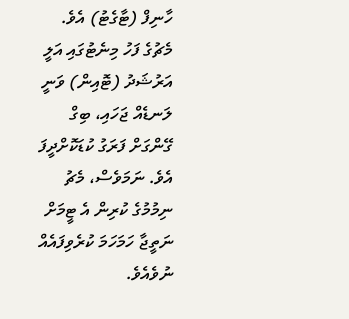ހާނިފް (ޓާގެޓު) އެވެ.
މެޗުގެ ފަހު މިނެޓުގައި އަލީ އަރުޝަދު (ޓޮއިން) ވަނީ ލަނޑެއް ޖަހައި، ބިގް ގޭންގަށް ފަރަގު ކުޑަކޮށްދީފަ އެވެ. ނަމަވެސް، މެޗު ނިމުމުގެ ކުރިން އެ ޓީމަށް ނަތީޖާ ހަމަހަމަ ކުރެވިފައެއް ނުވެއެވެ.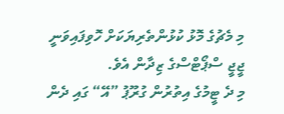މި މެޗުގެ މޮޅު ކުޅުންތެރިޔަކަށް ހޮވިފައިވަނީ ޖީޖީ ސްޕޯޓްސްގެ ޒިދާން އެވެ.
މި ދެ ޓީމުގެ އިތުރުން ގުރޫޕު ”އޭ“ ގައި ދެން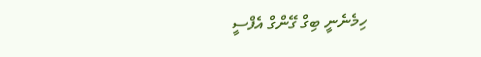ހިމެނެނީ ބިގް ގޭންގް އެފްސީ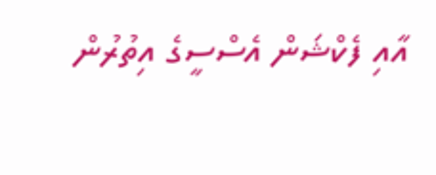އާއި ފެކްޝަން އެސްސީގެ އިތުރުން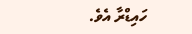ހައިޑްރާ އެވެ.